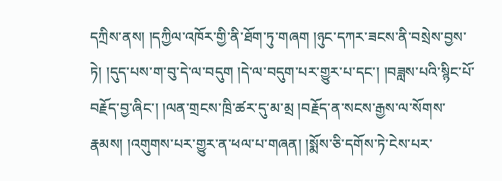དཀྲིས་ནས། །དཀྱིལ་འཁོར་གྱི་ནི་ཐོག་ཏུ་གཞག །ཉུང་དཀར་ཟངས་ནི་བསྲེས་བྱས་ཏེ། །དུད་པས་ག་བུ་དེ་ལ་བདུག །དེ་ལ་བདུག་པར་གྱུར་པ་དང་། །བཟླས་པའི་སྙིང་པོ་བརྗོད་བྱ་ཞིང་། །ལན་གྲངས་ཁྲི་ཚར་དུ་མ་མྲ །བརྗོད་ན་སངས་རྒྱས་ལ་སོགས་རྣམས། །འགུགས་པར་གྱུར་ན་ཕལ་པ་གཞན། །སྨོས་ཅི་དགོས་ཏེ་ངེས་པར་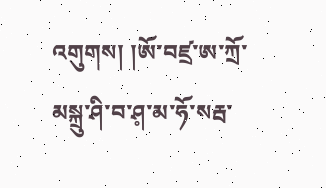འགུགས། །ཨོ་བཛྲ་ཨ་ཀྲོ་མསྐྲུ་ཤི་བ་ཤ༷་མ་ཧོ་སརྦ་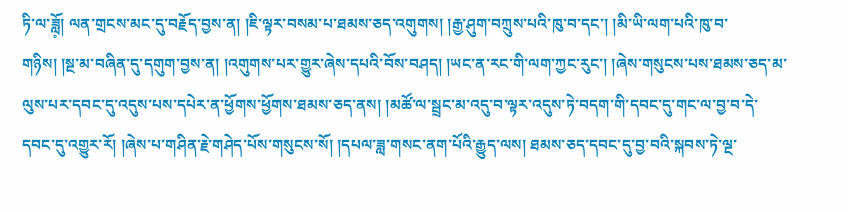ཏི་ལ་ཟློ༷། ལན་གྲངས་མང་དུ་བརྗོད་བྱས་ན། །ཇི་ལྟར་བསམ་པ་ཐམས་ཅད་འགུགས། །རྒྱ་ཤུག་བཀྲུས་པའི་ཁུ་བ་དང་། །མི་ཡི་ལག་པའི་ཁུ་བ་གཉིས། །སྔ་མ་བཞིན་དུ་དགུག་བྱས་ན། །འགུགས་པར་གྱུར་ཞེས་དཔའི་བོས་བཤད། །ཡང་ན་རང་གི་ལག་ཀྱང་རུང་། །ཞེས་གསུངས་པས་ཐམས་ཅད་མ་ལུས་པར་དབང་དུ་འདུས་པས་དཔེར་ན་ཕྱོགས་ཕྱོགས་ཐམས་ཅད་ནས། །མཚོ་ལ་སྦྲང་མ་འདུ་བ་ལྟར་འདུས་ཏེ་བདག་གི་དབང་དུ་གང་ལ་བྱ་བ་དེ་དབང་དུ་འགྱུར་རོ། །ཞེས་པ་གཤིན་རྗེ་གཤེད་པོས་གསུངས་སོ། །དཔལ་ཟླ་གསང་ནག་པོའི་རྒྱུད་ལས། ཐམས་ཅད་དབང་དུ་བྱ་བའི་སྐབས་ཏེ་ལྔ་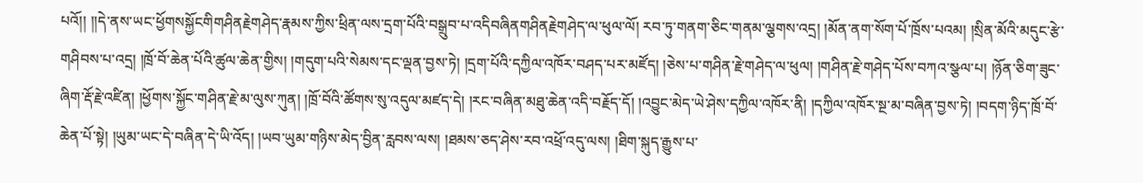པའོ།། །།དེ་ནས་ཡང་ཕྱོགསསྐྱོངགིགཤིནརྗེགཤེད་རྣམས་ཀྱིས་ཕྲིན་ལས་དྲག་པོའི་བསྒྲུབ་པ་འདིབཞིནགཤིནརྗེགཤེད་ལ་ཕུལ་ལོ། རབ་ཏུ་གནག་ཅིང་གནམ་ལྕགས་འདྲ། །མོན་ནག་སོག་པོ་ཁྲོས་པའམ། །སྲིན་མོའི་མདུང་རྩེ་གཤིབས་པ་འདྲ། །ཁྲོ་བོ་ཆེན་པོའི་ཚུལ་ཆེན་གྱིས། །གདུག་པའི་སེམས་དང་ལྡན་བྱས་ཏེ། །དྲག་པོའི་དཀྱིལ་འཁོར་བཤད་པར་མཛོད། །ཅེས་པ་གཤིན་རྗེ་གཤེད་ལ་ཕུལ། །གཤིན་རྗེ་གཤེད་པོས་བཀའ་སྩལ་པ། །ཉོན་ཅིག་ཟུང་ཞིག་རྡོ་རྗེ་འཛིན། །ཕྱོགས་སྐྱོང་གཤིན་རྗེ་མ་ལུས་ཀུན། །ཁྲོ་བོའི་ཚོགས་སུ་འདུལ་མཛད་དེ། །རང་བཞིན་མཐུ་ཆེན་འདི་བརྗོད་དོ། །འབྱུང་མེད་ཡེ་ཤེས་དཀྱིལ་འཁོར་ནི། །དཀྱིལ་འཁོར་སྔ་མ་བཞིན་བྱས་ཏེ། །བདག་ཉིད་ཁྲོ་བོ་ཆེན་པོ་སྟེ། །ཡུམ་ཡང་དེ་བཞིན་དེ་ཡི་འོད། །ཡབ་ཡུམ་གཉིས་མེད་བྱིན་རླབས་ལས། །ཐམས་ཅད་ཤེས་རབ་འཕྲོ་འདུ་ལས། །ཐིག་སྐུད་རྒྱུས་པ་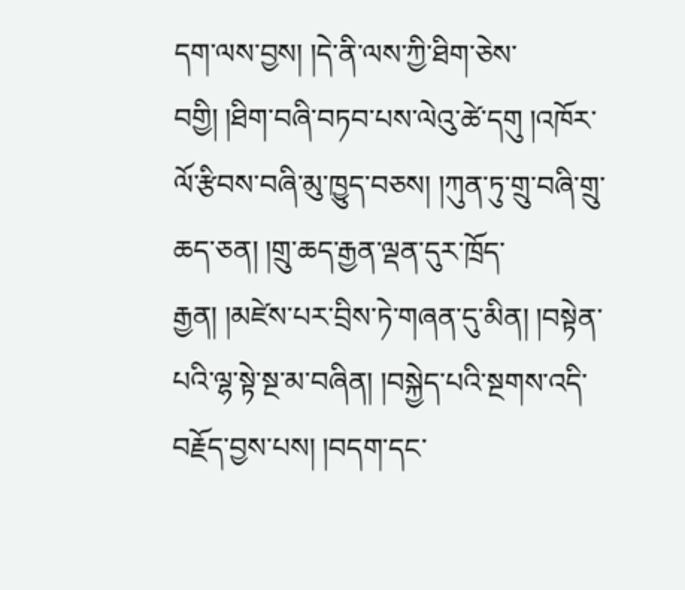དག་ལས་བྱས། །དེ་ནི་ལས་ཀྱི་ཐིག་ཅེས་བགྱི། །ཐིག་བཞི་བཏབ་པས་ལེའུ་ཚེ་དགུ །འཁོར་ལོ་རྩིབས་བཞི་མུ་ཁྱུད་བཅས། །ཀུན་ཏུ་གྲུ་བཞི་གྲུ་ཆད་ཅན། །གྲུ་ཆད་རྒྱན་ལྡན་དུར་ཁྲོད་རྒྱན། །མཛེས་པར་བྲིས་ཏེ་གཞན་དུ་མིན། །བསྟེན་པའི་ལྷ་སྟེ་སྔ་མ་བཞིན། །བསྐྱེད་པའི་སྔགས་འདི་བརྗོད་བྱས་པས། །བདག་དང་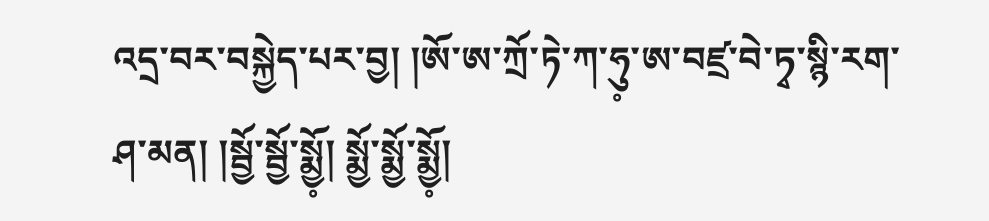འདྲ་བར་བསྐྱེད་པར་བྱ། །ཨོ་ཨ་ཀྲོ་ཏེ་ཀ་ཧུ༷་ཨ་བཛྲ་བེ་ཏྭ་སྙི་རག་ཤ་མན། །སྦྱོ་སྦྱོ་སྨྱོ༷། སྨྱོ་སྨྱོ་སྨྱོ༷།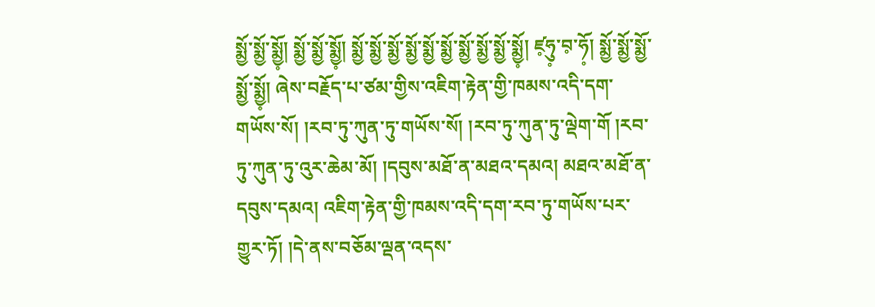སྨྱོ་སྨྱོ་སྨྱོ༷། སྨྱོ་སྨྱོ་སྨྱོ༷། སྨྱོ་སྨྱོ་སྨྱོ་སྨྱོ་སྨྱོ་སྨྱོ་སྨྱོ་སྨྱོ་སྨྱོ་སྨྱོ༷། ཛ༷ཧུ༷་བ༷་ཧོ༷། སྨྱོ་སྨྱོ་སྨྱོ་སྨྱོ་སྨྱོ༷། ཞེས་བརྗོད་པ་ཙམ་གྱིས་འཇིག་རྟེན་གྱི་ཁམས་འདི་དག་གཡོས་སོ། །རབ་ཏུ་ཀུན་ཏུ་གཡོས་སོ། །རབ་ཏུ་ཀུན་ཏུ་ལྡེག་གོ །རབ་ཏུ་ཀུན་ཏུ་འུར་ཆེམ་མོ། །དབུས་མཐོ་ན་མཐའ་དམའ། མཐའ་མཐོ་ན་དབུས་དམའ། འཇིག་རྟེན་གྱི་ཁམས་འདི་དག་རབ་ཏུ་གཡོས་པར་གྱུར་ཏོ། །དེ་ནས་བཅོམ་ལྡན་འདས་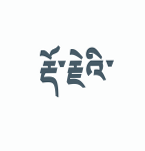རྡོ་རྗེའི་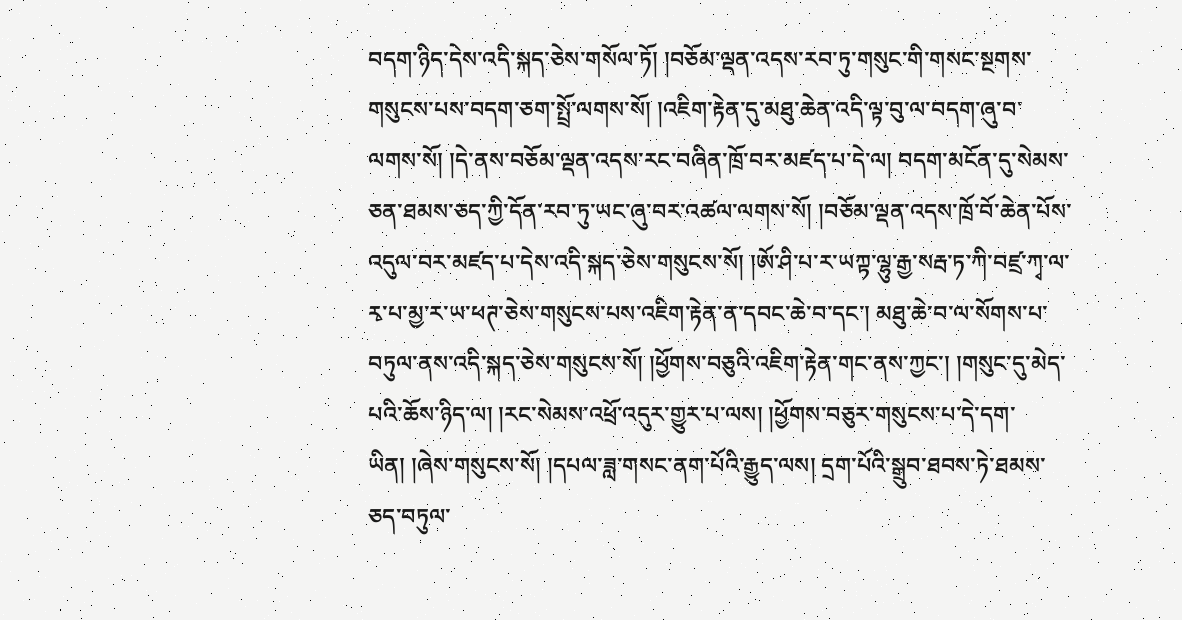བདག་ཉིད་དེས་འདི་སྐད་ཅེས་གསོལ་ཏོ། །བཅོམ་ལྡན་འདས་རབ་ཏུ་གསུང་གི་གསང་སྔགས་གསུངས་པས་བདག་ཅག་སྤྲོ་ལགས་སོ། །འཇིག་རྟེན་དུ་མཐུ་ཆེན་འདི་ལྟ་བུ་ལ་བདག་ཞུ་བ་ལགས་སོ། །དེ་ནས་བཅོམ་ལྡན་འདས་རང་བཞིན་ཁྲོ་བར་མཛད་པ་དེ་ལ། བདག་མངོན་དུ་སེམས་ཅན་ཐམས་ཅད་ཀྱི་དོན་རབ་ཏུ་ཡང་ཞུ་བར་འཚལ་ལགས་སོ། །བཅོམ་ལྡན་འདས་ཁྲོ་བོ་ཆེན་པོས་འདུལ་བར་མཛད་པ་དེས་འདི་སྐད་ཅེས་གསུངས་སོ། །ཨོ་ཤི་པ་ར་ཡཀྟ་ལྷུ་རྒྱ་སརྦ་ཏ་ཀི་བཛྲ་ཀྭ་ལ་རྭ་པ་མྱ་ར་ཡ་ཕཊ་ཅེས་གསུངས་པས་འཇིག་རྟེན་ན་དབང་ཆེ་བ་དང་། མཐུ་ཆེ་བ་ལ་སོགས་པ་བཏུལ་ནས་འདི་སྐད་ཅེས་གསུངས་སོ། །ཕྱོགས་བཅུའི་འཇིག་རྟེན་གང་ནས་ཀྱང་། །གསུང་དུ་མེད་པའི་ཆོས་ཉིད་ལ། །རང་སེམས་འཕྲོ་འདུར་གྱུར་པ་ལས། །ཕྱོགས་བཅུར་གསུངས་པ་དེ་དག་ཡིན། །ཞེས་གསུངས་སོ། །དཔལ་ཟླ་གསང་ནག་པོའི་རྒྱུད་ལས། དྲག་པོའི་སྒྲུབ་ཐབས་ཏེ་ཐམས་ཅད་བཏུལ་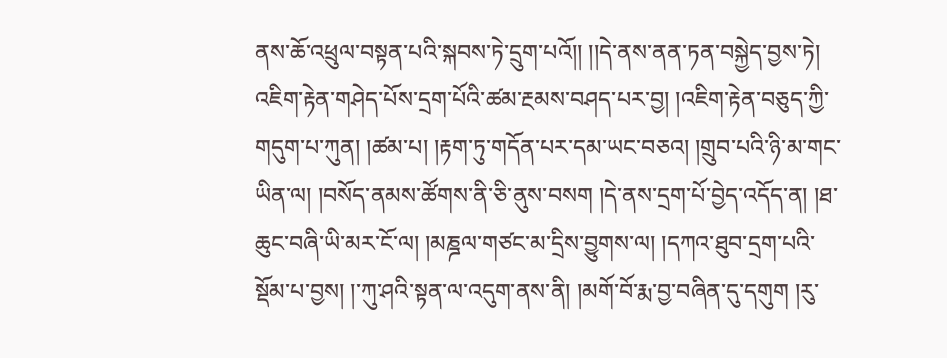ནས་ཆོ་འཕྲུལ་བསྟན་པའི་སྐབས་ཏེ་དྲུག་པའོ།། །།དེ་ནས་ནན་ཏན་བསྐྱེད་བྱས་ཏེ། འཇིག་རྟེན་གཤེད་པོས་དྲག་པོའི་ཚམ་རྔམས་བཤད་པར་བྱ། །འཇིག་རྟེན་བཅུད་ཀྱི་གདུག་པ་ཀུན། །ཚམ་པ། །རྟག་ཏུ་གདོན་པར་དམ་ཡང་བཅའ། །གྲུབ་པའི་ཉི་མ་གང་ཡིན་ལ། །བསོད་ནམས་ཚོགས་ནི་ཅི་ནུས་བསག །དེ་ནས་དྲག་པོ་བྱེད་འདོད་ན། །ཐ་ཆུང་བཞི་ཡི་མར་ངོ་ལ། །མཎྜལ་གཙང་མ་དྲིས་བྱུགས་ལ། །དཀའ་ཐུབ་དྲག་པའི་སྡོམ་པ་བྱས། །་ཀུ་ཤའི་སྟན་ལ་འདུག་ནས་ནི། །མགོ་བོ་རྨ་བྱ་བཞིན་དུ་དགུག །རུ་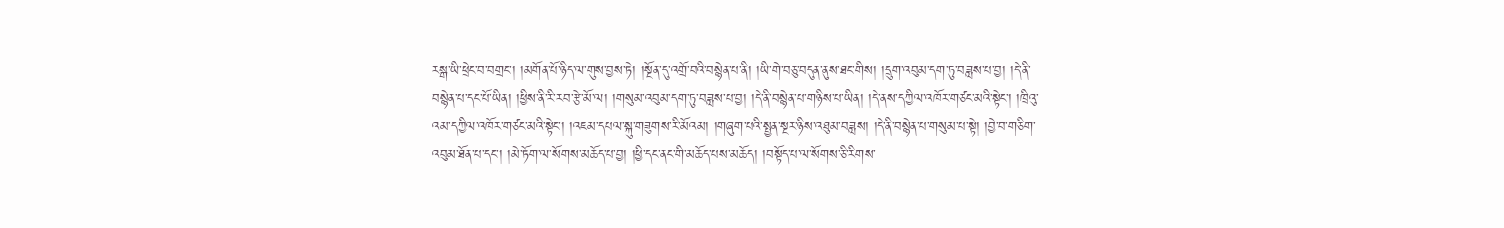རསྒ་ཡི་ཕྲེང་བ་བགྲང་། །མགོན་པོ་ཉིད་ལ་གུས་བྱས་ཏེ། །སྔོན་དུ་འགྲོ་བའི་བསྙེན་པ་ནི། །ཡི་གེ་བཅུ་བདུན་ནུས་ཐང་གིས། །དྲུག་འབུམ་དག་ཏུ་བཟླས་པ་བྱ། །དེ་ནི་བསྙེན་པ་དང་པོ་ཡིན། །ཕྱིས་ནི་རི་རབ་རྩེ་མོ་ལ། །གསུམ་འབུམ་དག་ཏུ་བཟླས་པ་བྱ། །དེ་ནི་བསྙེན་པ་གཉིས་པ་ཡིན། །དེ་ནས་དཀྱིལ་འཁོར་གཙང་མའི་སྟེང་། །ཁྲིའུ་འམ་དཀྱིལ་འཁོར་གཙང་མའི་སྟེང་། །འཇམ་དཔལ་སྐུ་གཟུགས་རི་མོའམ། །གཞུག་པའི་སྤྱན་སྔར་ཉིས་འཐུམ་བཟླས། །དེ་ནི་བསྙེན་པ་གསུམ་པ་སྟེ། །བྱེ་བ་གཅིག་འབུམ་ཐོན་པ་དང་། །མེ་ཏོག་ལ་སོགས་མཆོད་པ་བྱ། །ཕྱི་དང་ནང་གི་མཆོད་པས་མཆོད། །བསྟོད་པ་ལ་སོགས་ཅི་རིགས་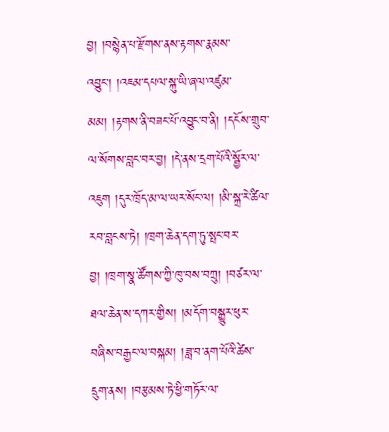བྱ། །བསྙེན་པ་རྫོགས་ནས་རྟགས་རྣམས་འབྱུང་། །འཇམ་དཔལ་སྐུ་ཡི་ཞལ་འཛུམ་མམ། །རྟགས་ནི་བཟང་པོ་འབྱུང་བ་ནི། །དངོས་གྲུབ་ལ་སོགས་བླང་བར་བྱ། །དེ་ནས་དྲག་པོའི་སྦྱོར་ལ་འཇུག །དུར་ཁྲོད་མ་ལ་ཡར་སོང་ལ། །མི་སྐྲ་རེ་ཚིལ་རབ་བླངས་ཏེ། །ཁྲག་ཆེན་དག་ཏུ་སྤང་བར་བྱ། །ཁྲག་སྣ་ཚོགས་ཀྱི་ཁུ་བས་བཀྲུ། །བཙར་ལ་ཐལ་ཆེན་ས་དཀར་གྱིས། །མདོག་བསྒྱུར་ཕུར་བཞིས་བརྒྱང་ལ་བསྐམ། །ཟླ་བ་ནག་པོའི་ཚེས་དྲུག་ནས། །བརྩམས་ཏེ་ཕྱི་གཏོར་ལ་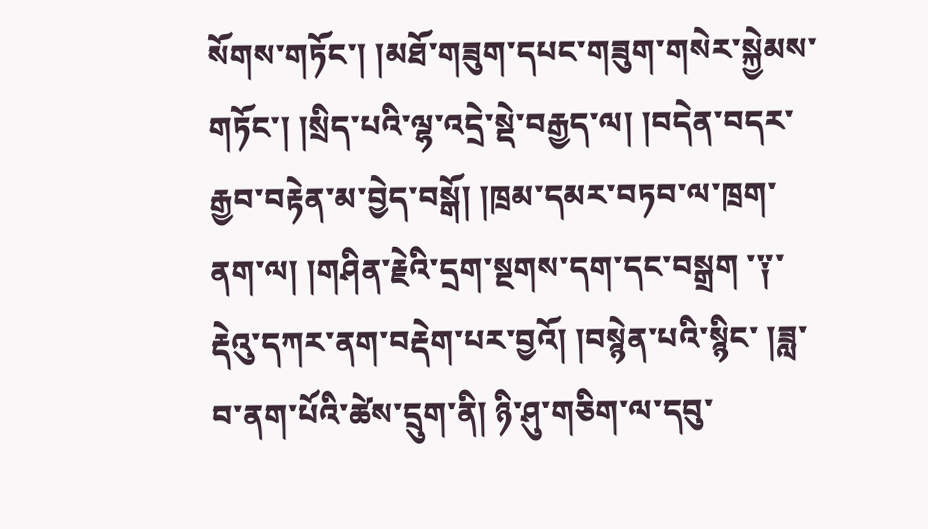སོགས་གཏོང་། །མཐོ་གཟུག་དཔང་གཟུག་གསེར་སྐྱེམས་གཏོང་། །སྲིད་པའི་ལྷ་འདྲེ་སྡེ་བརྒྱད་ལ། །བདེན་བདར་རྒྱབ་བརྟེན་མ་བྱེད་བསྒོ། །ཁྲམ་དམར་བཏབ་ལ་ཁྲག་ནག་ལ། །གཤིན་རྗེའི་དྲག་སྔགས་དག་དང་བསྒྲག ་༑་རྡེའུ་དཀར་ནག་བརྡེག་པར་བྱའོ། །བསྙེན་པའི་སྙིང་ །ཟླ་བ་ནག་པོའི་ཚེས་དྲུག་ནི། ཉི་ཤུ་གཅིག་ལ་དབུ་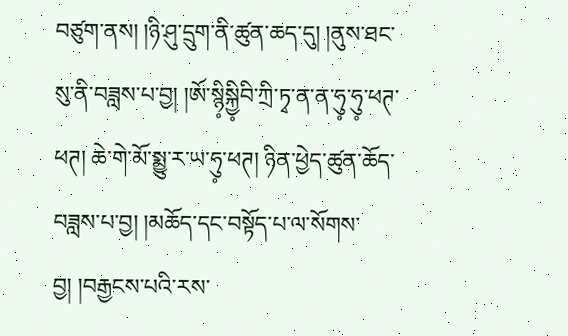བཙུག་ནས། །ཉི་ཤུ་དྲུག་ནི་ཚུན་ཆད་དུ། །ནུས་ཐང་སུ་ནི་བཟླས་པ་བྱ། །ཨོ་སྙི༷སྐྱི༷བི་ཀྲི་ཏྭ་ན་ན་ཧུ༷་ཧུ༷་ཕཊ་ཕཊ། ཆེ་གེ་མོ་སྨྱུ་ར་ཡ་ཧུ༷་ཕཊ། ཉིན་ཕྱེད་ཚུན་ཆོད་བཟླས་པ་བྱ། །མཆོད་དང་བསྟོད་པ་ལ་སོགས་བྱ། །བརྒྱངས་པའི་རས་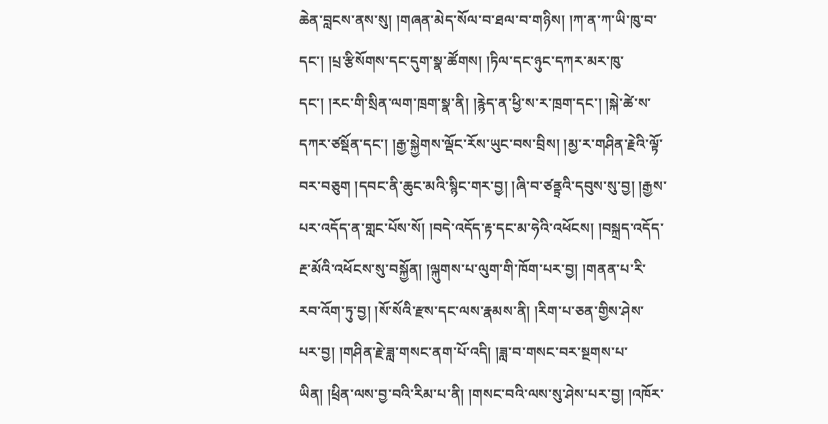ཆེན་བླངས་ནས་སུ། །གཞན་མེད་སོལ་བ་ཐལ་བ་གཉིས། །ཀ་ན་ཀ་ཡི་ཁུ་བ་དང་། །པྲ་རྩིསོགས་དང་དུག་སྣ་ཚོགས། །ཏིལ་དང་ཉུང་དཀར་མར་ཁུ་དང་། །རང་གི་སྲིན་ལག་ཁྲག་སྣ་ནི། །རྙེད་ན་ཕྱི་ས་ར་ཁྲག་དང་། །སྐེ་ཚེ་ས་དཀར་ཙསྡོན་དང་། །རྒྱ་སྐྱེགས་ལྡོང་རོས་ཡུང་བས་བྲིས། །མྱ་ར་གཤིན་རྗེའི་ལྟོ་བར་བཅུག །དབང་ནི་ཆུང་མའི་སྙིང་གར་བྱ། །ཞི་བ་ཙནྟྲའི་དབུས་སུ་བྱ། །རྒྱས་པར་འདོད་ན་གླང་པོས་སོ། །བདེ་འདོད་རྟ་དང་མ་ཧེའི་འཕོངས། །བསྐྲད་འདོད་རྔ་མོའི་འཕོངས་སུ་བསྐྱོན། །ལྐུགས་པ་ལུག་གི་ཁོག་པར་བྱ། །གནན་པ་རི་རབ་འོག་ཏུ་བྱ། །སོ་སོའི་རྫས་དང་ལས་རྣམས་ནི། །རིག་པ་ཅན་གྱིས་ཤེས་པར་བྱ། །གཤིན་རྗེ་ཟླ་གསང་ནག་པོ་འདི། །ཟླ་བ་གསང་བར་སྔགས་པ་ཡིན། །ཕྲིན་ལས་བྱ་བའི་རིམ་པ་ནི། །གསང་བའི་ལས་སུ་ཤེས་པར་བྱ། །འཁོར་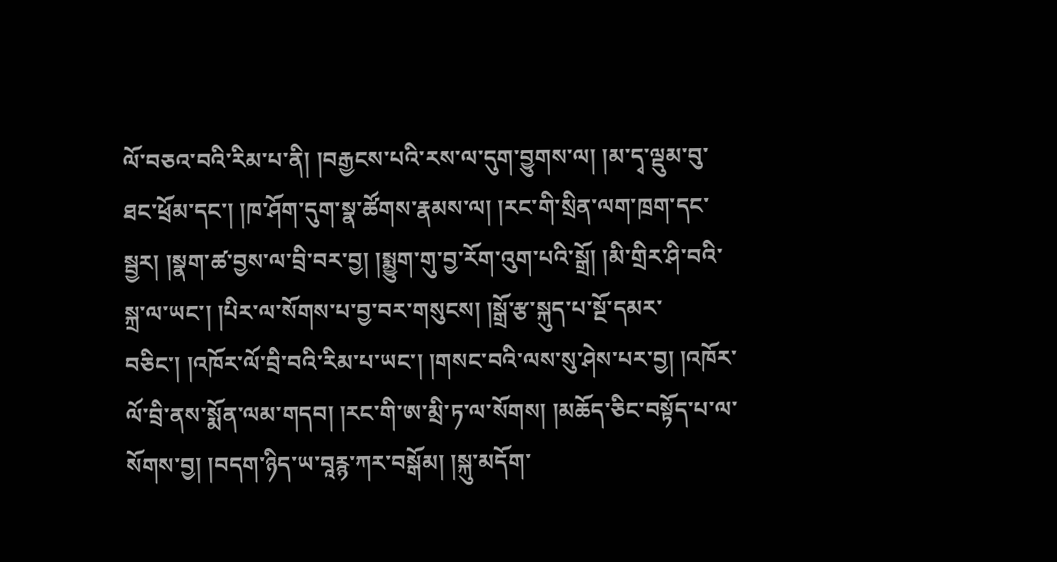ལོ་བཅའ་བའི་རིམ་པ་ནི། །བརྒྱངས་པའི་རས་ལ་དུག་བྱུགས་ལ། །མ་དྭ་ལྡུམ་བུ་ཐང་ཕྲོམ་དང་། །ཁ་ཤོག་དུག་སྣ་ཚོགས་རྣམས་ལ། །རང་གི་སྲིན་ལག་ཁྲག་དང་སྦྱར། །སྣག་ཚ་བྱས་ལ་བྲི་བར་བྱ། །སྨྱུག་གུ་བྱ་རོག་འུག་པའི་སྒྲོ། །མི་གྲིར་ཤི་བའི་སྐྲ་ལ་ཡང་། །པིར་ལ་སོགས་པ་བྱ་བར་གསུངས། །སྒྲོ་རྩ་སྐུད་པ་སྔོ་དམར་བཅིང་། །འཁོར་ལོ་བྲི་བའི་རིམ་པ་ཡང་། །གསང་བའི་ལས་སུ་ཤེས་པར་བྱ། །འཁོར་ལོ་བྲི་ནས་སྨོན་ལམ་གདབ། །རང་གི་ཨ་མྲི་ཏ་ལ་སོགས། །མཆོད་ཅིང་བསྟོད་པ་ལ་སོགས་བྱ། །བདག་ཉིད་ཡ་བཱརྙ་ཀར་བསྒོམ། །སྐུ་མདོག་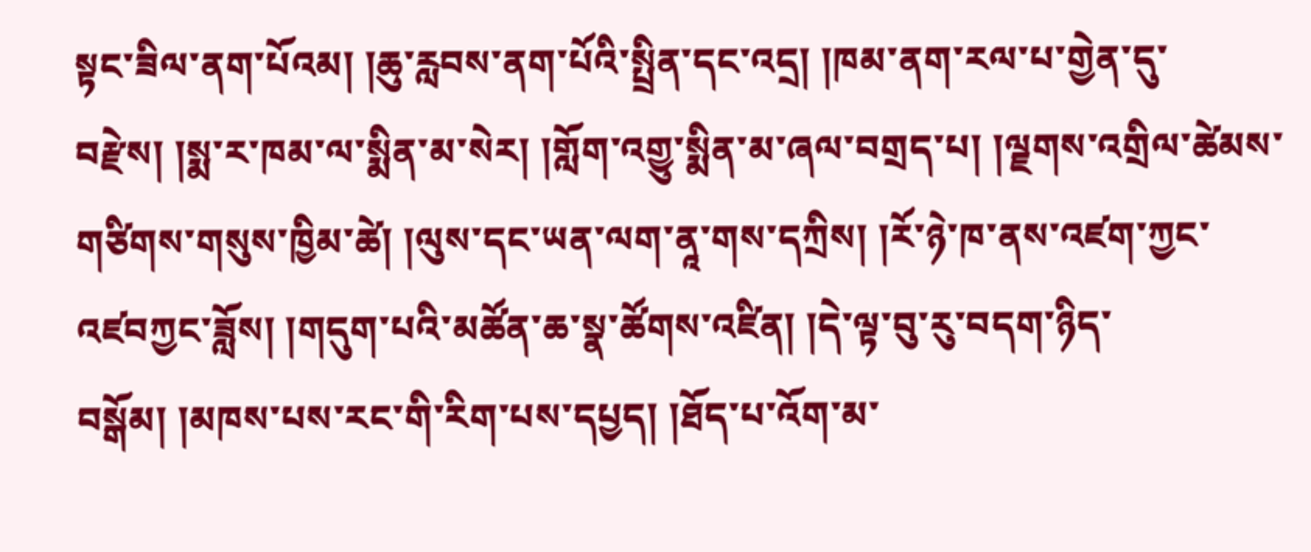སྟང་ཟིལ་ནག་པོའམ། །ཆུ་རླབས་ནག་པོའི་སྤྲིན་དང་འདྲ། །ཁམ་ནག་རལ་པ་གྱེན་དུ་བརྫེས། །སྨ་ར་ཁམ་ལ་སྨིན་མ་སེར། །གློག་འགྱུ་སྨིན་མ་ཞལ་བགྲད་པ། །ལྗགས་འགྲིལ་ཚེམས་གཙིགས་གསུས་ཁྱིམ་ཚེ། །ལུས་དང་ཡན་ལག་ནཱ་གས་དཀྲིས། །རོ་ཉེ་ཁ་ནས་འཛག་ཀྱང་འཛབཀྱང་ཟློས། །གདུག་པའི་མཚོན་ཆ་སྣ་ཚོགས་འཛིན། །དེ་ལྟ་བུ་རུ་བདག་ཉིད་བསྒོམ། །མཁས་པས་རང་གི་རིག་པས་དཔྱད། །ཐོད་པ་འོག་མ་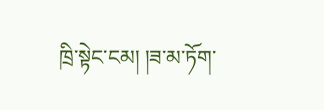ཁྲི་སྟེང་ངམ། །ཟ་མ་ཏོག་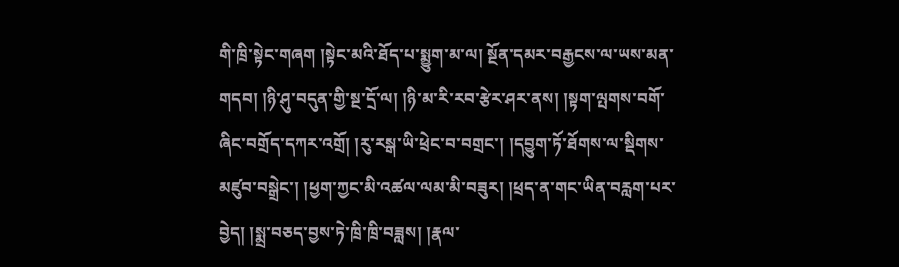གི་ཁྲི་སྟེང་གཞག །སྟེང་མའི་ཐོད་པ་སྨྱུག་མ་ལ། སྔོན་དམར་བརྒྱངས་ལ་ཡས་མན་གདབ། །ཉི་ཤུ་བདུན་གྱི་སྔ་དྲོ་ལ། །ཉི་མ་རི་རབ་རྩེར་ཤར་ནས། །སྟག་ལྤགས་བགོ་ཞིང་བགྲོད་དཀར་འགྲོ། །རུ་རསྒ་ཡི་ཕྲེང་བ་བགྲང་། །དབྱུག་ཏོ་ཐོགས་ལ་སྡིགས་མཛུབ་བསྒྲེང་། །ཕྱག་ཀྱང་མི་འཚལ་ལམ་མི་བཟུར། །ཕྲད་ན་གང་ཡིན་བརླག་པར་བྱེད། །སྨྲ་བཅད་བྱས་ཏེ་ཁྲི་ཁྲི་བཟླས། །རྣལ་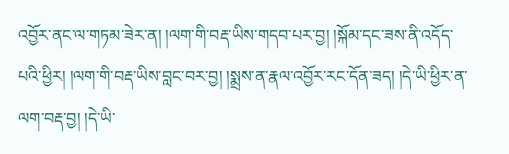འབྱོར་ནང་ལ་གཏམ་ཟེར་ན། །ལག་གི་བརྡ་ཡིས་གདབ་པར་བྱ། །སྐོམ་དང་ཟས་ནི་འདོད་པའི་ཕྱིར། །ལག་གི་བརྡ་ཡིས་བླང་བར་བྱ། །སྨྲས་ན་རྣལ་འབྱོར་རང་དོན་ཟད། །དེ་ཡི་ཕྱིར་ན་ལག་བརྡ་བྱ། །དེ་ཡི་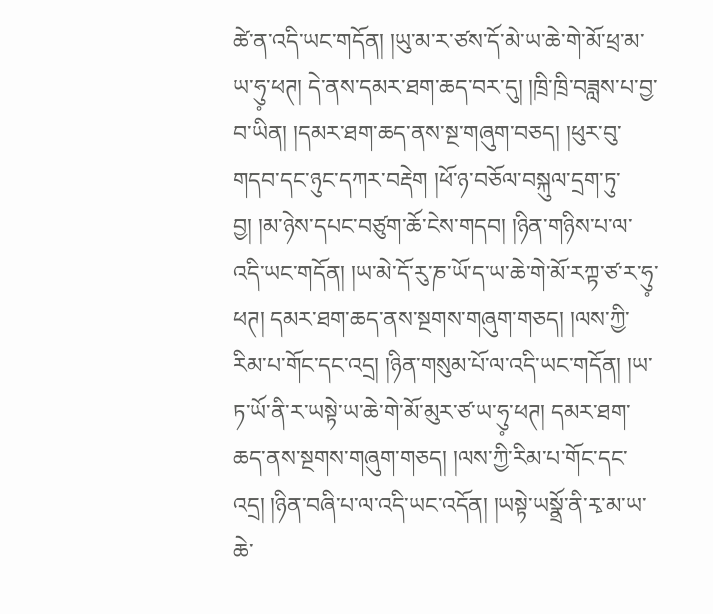ཚེ་ན་འདི་ཡང་གདོན། །ཡུ་མ་ར་ཙས་དོ་མེ་ཡ་ཆེ་གེ་མོ་ཕྲ་མ་ཡ་ཧུ༷་ཕཊ། དེ་ནས་དམར་ཐག་ཆད་བར་དུ། །ཁྲི་ཁྲི་བཟླས་པ་བྱ་བ་ཡིན། །དམར་ཐག་ཆད་ནས་སྔ་གཞུག་བཅད། །ཕུར་བུ་གདབ་དང་ཉུང་དཀར་བརྡེག །ཕོ་ཉ་བཅོལ་བསྐུལ་དྲག་ཏུ་བྱ། །མ་ཉེས་དཔང་བཙུག་ཆོ་ངེས་གདབ། །ཉིན་གཉིས་པ་ལ་འདི་ཡང་གདོན། །ཡ་མེ་དོ་རུ་ཎ་ཡོ་ད་ཡ་ཆེ་གེ་མོ་རཀྟ་ཙ་ར་ཧུ༷་ཕཊ། དམར་ཐག་ཆད་ནས་སྔགས་གཞུག་གཅད། །ལས་ཀྱི་རིམ་པ་གོང་དང་འདྲ། །ཉིན་གསུམ་པོ་ལ་འདི་ཡང་གདོན། །ཡ་ཏ་ཡོ་ནི་ར་ཡསྟེ་ཡ་ཆེ་གེ་མོ་མུར་ཙ་ཡ་ཧུ༷་ཕཊ། དམར་ཐག་ཆད་ནས་སྔགས་གཞུག་གཅད། །ལས་ཀྱི་རིམ་པ་གོང་དང་འདྲ། །ཉིན་བཞི་པ་ལ་འདི་ཡང་འདོན། །ཡསྟེ་ཡསྣྲོ་ནི་རྭ་མ་ཡ་ཆེ་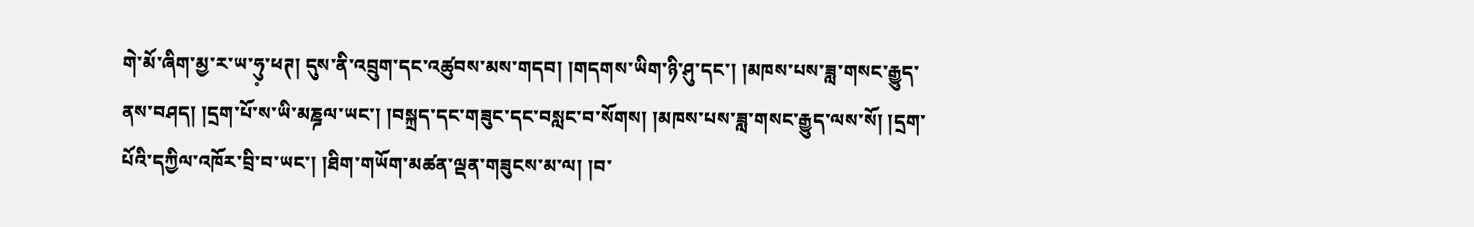གེ་མོ་ཞིག་མྱ་ར་ཡ་ཧུ༷་ཕཊ། དུས་ནི་འབྲུག་དང་འཚུབས་མས་གདབ། །གདགས་ཡིག་ཉི་ཤུ་དང་། །མཁས་པས་ཟླ་གསང་རྒྱུད་ནས་བཤད། །དྲག་པོ་ས་ཡི་མཎྜལ་ཡང་། །བསྐྲད་དང་གཟུང་དང་བསླང་བ་སོགས། །མཁས་པས་ཟླ་གསང་རྒྱུད་ལས་སོ། །དྲག་པོའི་དཀྱིལ་འཁོར་བྲི་བ་ཡང་། །ཐིག་གཡོག་མཚན་ལྡན་གཟུངས་མ་ལ། །བ་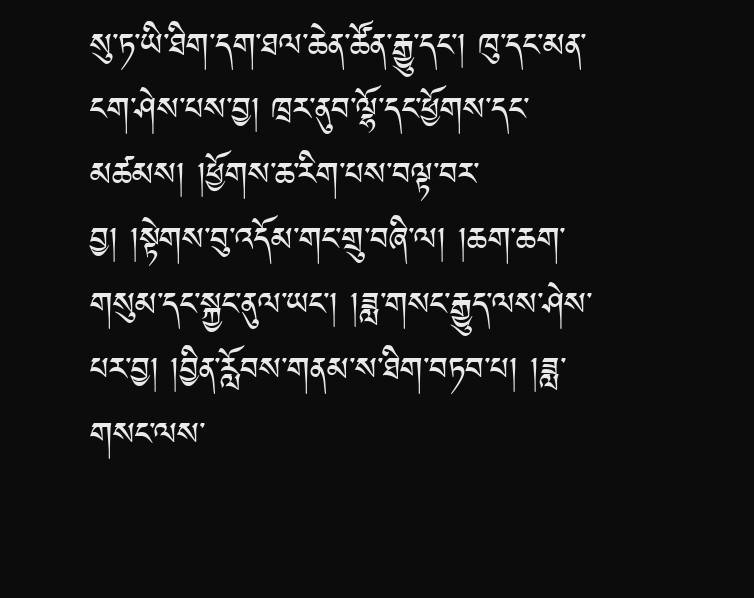སུ་ཏ་ཡི་ཐིག་དག་ཐལ་ཆེན་ཚོན་རྒྱུ་དང་། ཁུ་དང་མན་ངག་ཤེས་པས་བྱ། ཁྲར་ནུབ་ལྷོ་དང་ཕྱོགས་དང་མཚམས། །ཕྱོགས་ཆ་རིག་པས་བལྟ་བར་བྱ། །སྟེགས་བུ་འདོམ་གང་གྲུ་བཞི་ལ། །ཆག་ཆག་གསུམ་དང་སྐྱང་ནུལ་ཡང་། །ཟླ་གསང་རྒྱུད་ལས་ཤེས་པར་བྱ། །བྱིན་རློབས་གནམ་ས་ཐིག་བཏབ་པ། །ཟླ་གསང་ལས་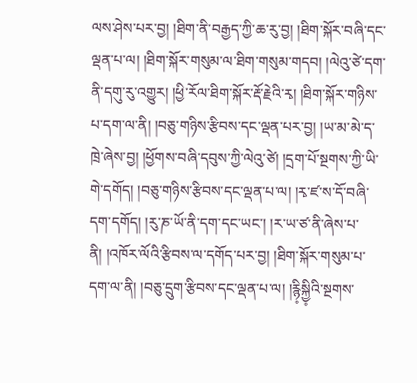ལས་ཤེས་པར་བྱ། །ཐིག་ནི་བརྒྱད་ཀྱི་ཆ་རུ་བྱ། །ཐིག་སྐོར་བཞི་དང་ལྡན་པ་ལ། །ཐིག་སྐོར་གསུམ་ལ་ཐིག་གསུམ་གདབ། །ལེའུ་ཙེ་དག་ནི་དགུ་རུ་འགྱུར། །ཕྱི་རོལ་ཐིག་སྐོར་རྡོ་རྗེའི་རྭ། །ཐིག་སྐོར་གཉིས་པ་དག་ལ་ནི། །བཅུ་གཉིས་རྩིབས་དང་ལྡན་པར་བྱ། །ཡ་མ་མེ་ད་ཁྲེ་ཞེས་བྱ། །ཕྱོགས་བཞི་དབུས་ཀྱི་ལེའུ་ཙེ། །དྲག་པོ་སྔགས་ཀྱི་ཡི་གེ་དགོད། །བཅུ་གཉིས་རྩིབས་དང་ལྡན་པ་ལ། །རྭ་ཛ་ས་དོ་བཞི་དག་དགོད། །རུ་ཎ་ཡོ་ནི་དག་དང་ཡང་། །ར་ཡ་ཙ་ནི་ཞེས་པ་ནི། །འཁོར་ལོའི་རྩིབས་ལ་དགོད་པར་བྱ། །ཐིག་སྐོར་གསུམ་པ་དག་ལ་ནི། །བཅུ་དྲུག་རྩིབས་དང་ལྡན་པ་ལ། །རྙི༷སྐྱི༷འི་སྔགས་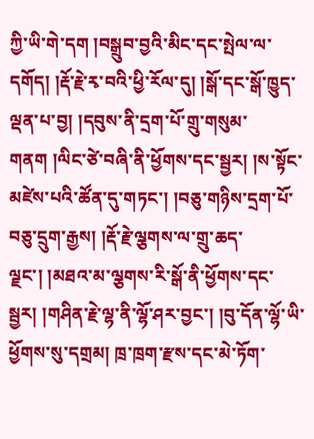ཀྱི་ཡི་གེ་དག །བསྒྲུབ་བྱའི་མིང་དང་སྤེལ་ལ་དགོད། །རྡོ་རྗེ་རྭ་བའི་ཕྱི་རོལ་དུ། །སྒོ་དང་སྒོ་ཁྱུད་ལྡན་པ་བྱ། །དབུས་ནི་དྲག་པོ་གྲུ་གསུམ་གནག །ལིང་ཙེ་བཞི་ནི་ཕྱོགས་དང་སྦྱར། །ས་སྟོང་མཛེས་པའི་ཚོན་དུ་གཏང་། །བཅུ་གཉིས་དྲག་པོ་བཅུ་དྲུག་རྒྱས། །རྡོ་རྗེ་ལྕགས་ལ་གྲུ་ཆད་ལྗང་། །མཐའ་མ་ལྕགས་རི་སྒོ་ནི་ཕྱོགས་དང་སྦྱར། །གཤིན་རྗེ་ལྷ་ནི་ལྷོ་ཤར་བྱང་། །བུ་དོན་ལྷོ་ཡི་ཕྱོགས་སུ་དགྲམ། ཁྲ་ཁྲག་རྫས་དང་མེ་ཏོག་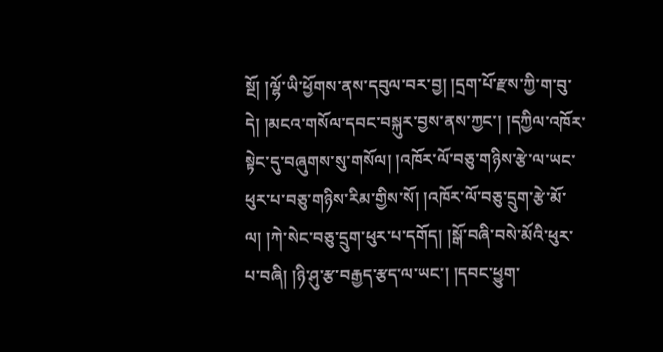སྔོ། །ལྷོ་ཡི་ཕྱོགས་ནས་དབུལ་བར་བྱ། །དྲག་པོ་རྫས་ཀྱི་ག་བུ་དེ། །མངའ་གསོལ་དབང་བསྐུར་བྱས་ནས་ཀྱང་། །དཀྱིལ་འཁོར་སྟེང་དུ་བཞུགས་སུ་གསོལ། །འཁོར་ལོ་བཅུ་གཉིས་རྩེ་ལ་ཡང་ ཕུར་པ་བཅུ་གཉིས་རིམ་གྱིས་སོ། །འཁོར་ལོ་བཅུ་དྲུག་རྩེ་མོ་ལ། །ཀེ་སེང་བཅུ་དྲུག་ཕུར་པ་དགོད། །སྒོ་བཞི་བསེ་མོའི་ཕུར་པ་བཞི། །ཉི་ཤུ་རྩ་བརྒྱད་རྩད་ལ་ཡང་། །དབང་ཕྱུག་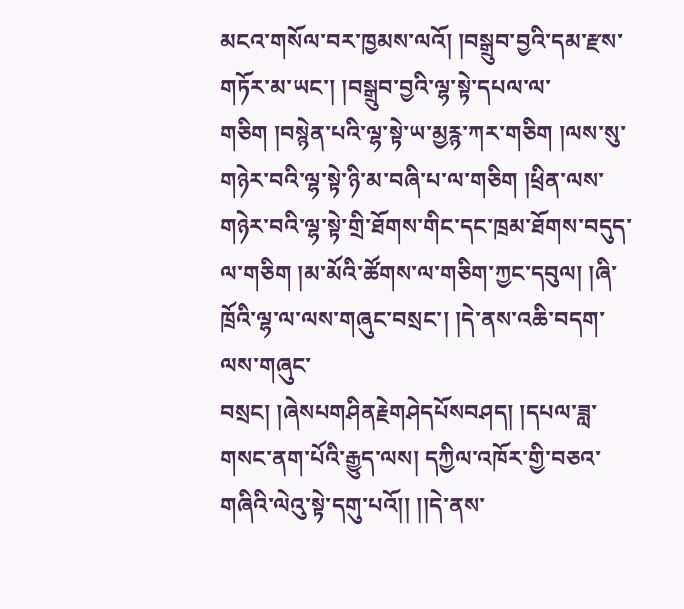མངའ་གསོལ་བར་ཁྱམས་ལའོ། །བསྒྲུབ་བྱའི་དམ་རྫས་གཏོར་མ་ཡང་། །བསྒྲུབ་བྱའི་ལྷ་སྟེ་དཔལ་ལ་གཅིག །བསྙེན་པའི་ལྷ་སྟེ་ཡ་མྱརྙ་ཀར་གཅིག །ལས་སུ་གཉེར་བའི་ལྷ་སྟེ་ཉི་མ་བཞི་པ་ལ་གཅིག །ཕྲིན་ལས་གཉེར་བའི་ལྷ་སྟེ་གྲི་ཐོགས་གིང་དང་ཁྲམ་ཐོགས་བདུད་ལ་གཅིག །མ་མོའི་ཚོགས་ལ་གཅིག་ཀྱང་དབུལ། །ཞི་ཁྲོའི་ལྷ་ལ་ལས་གཞུང་བསྲང་། །དེ་ནས་འཆི་བདག་ལས་གཞུང་བསྲང། །ཞེསཔགཤིནརྗེགཤེདཔོསབཤད། །དཔལ་ཟླ་གསང་ནག་པོའི་རྒྱུད་ལས། དཀྱིལ་འཁོར་གྱི་བཅའ་གཞིའི་ལེའུ་སྟེ་དགུ་པའོ།། །།དེ་ནས་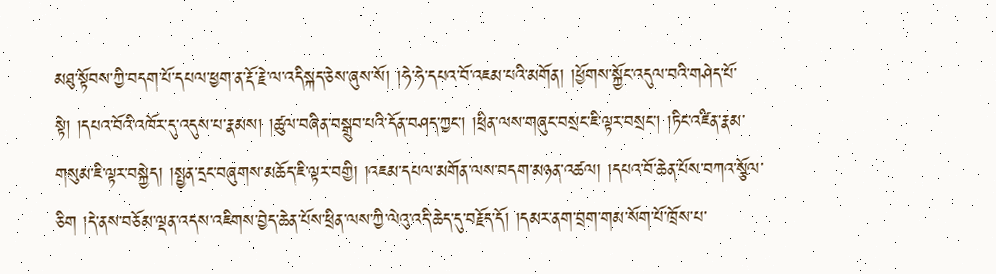མཐུ་སྟོབས་ཀྱི་བདག་པོ་དཔལ་ཕྱག་ན་རྡོ་རྗེ་ལ་འདིསྐད་ཅེས་ཞུས་སོ། །ཧེ་ཧེ་དཔའ་བོ་འཇམ་པའི་མགོན། །ཕྱོགས་སྐྱོང་འདུལ་བའི་གཤེད་པོ་སྟེ། །དཔའ་བོའི་འཁོར་དུ་འདུས་པ་རྣམས། །ཚུལ་བཞིན་བསྒྲུབ་པའི་དོན་བཤད་ཀྱང་། །ཕྲིན་ལས་གཞུང་བསྲང་ཇི་ལྟར་བསྲང་། །ཏིང་འཛིན་རྣམ་གསུམ་ཇི་ལྟར་བསྐྱེད། །སྤྱན་དྲང་བཞུགས་མཆོད་ཇི་ལྟར་བགྱི། །འཇམ་དཔལ་མགོན་ལས་བདག་མཉན་འཚལ། །དཔའ་བོ་ཆེན་པོས་བཀའ་སྩོལ་ཅིག །དེ་ནས་བཅོམ་ལྡན་འདས་འཇིགས་བྱེད་ཆེན་པོས་ཕྲིན་ལས་ཀྱི་ལེའུ་འདི་ཆེད་དུ་བརྗོད་དོ། །དམར་ནག་བྲག་གམ་སོག་པོ་ཁྲོས་པ་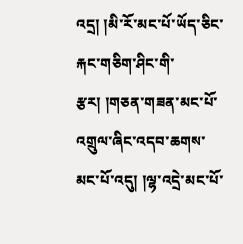འདྲ། །མི་རོ་མང་པོ་ཡོད་ཅིང་རྐང་གཅིག་ཤིང་གི་རྩར། །གཅན་གཟན་མང་པོ་འགྲུལ་ཞིང་འདབ་ཆགས་མང་པོ་འདུ། །ལྷ་འདྲེ་མང་པོ་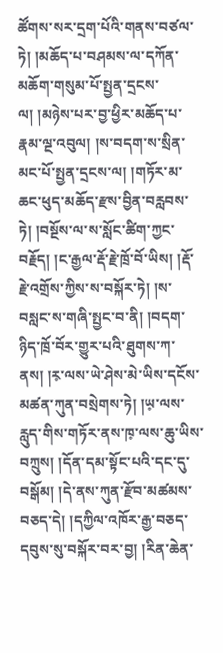ཚོགས་སར་དྲག་པོའི་གནས་བཙལ་ཏེ། །མཆོད་པ་བཤམས་ལ་དཀོན་མཆོག་གསུམ་པོ་སྤྱན་དྲངས་ལ། །མཉེས་པར་བྱ་ཕྱིར་མཆོད་པ་རྣམ་ལྔ་འབུལ། །ས་བདག་ས་སྲིན་མང་པོ་སྤྱན་དྲངས་ལ། །གཏོར་མ་ཆང་ཕུད་མཆོད་རྫས་བྱིན་བརླབས་ཏེ། །བསྔོས་ལ་ས་སློང་ཚིག་ཀྱང་བརྗོད། །ང་རྒྱལ་རྡོ་རྗེ་ཁྲོ་བོ་ཡིས། །རྡོ་རྗེ་འགྲོས་ཀྱིས་ས་བསྐོར་ཏེ། །ས་བསླང་ས་གཞི་སྤྱང་བ་ནི། །བདག་ཉིད་ཁྲོ་བོར་གྱུར་པའི་ཐུགས་ཀ་ནས། །ར༷་ལས་ཡེ་ཤེས་མེ་ཡིས་དངོས་མཚན་ཀུན་བསྲེགས་ཏེ། །ཡ༷་ལས་རླུད་གིས་གཏོར་ནས་ཁ༷་ལས་ཆུ་ཡིས་བཀྲུས། །དོན་དམ་སྟོང་པའི་དང་དུ་བསྒོམ། །དེ་ནས་ཀུན་རྫོབ་མཚམས་བཅད་དེ། །དཀྱིལ་འཁོར་རྒྱ་བཅད་དབུས་སུ་བསྐོར་བར་བྱ། །རིན་ཆེན་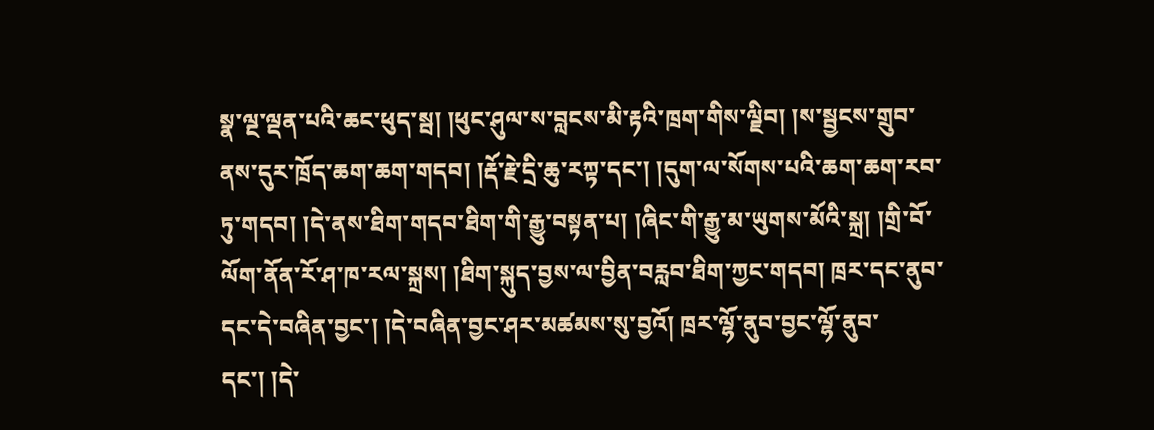སྣ་ལྔ་ལྡན་པའི་ཆང་ཕུད་སྦ། །ཕུང་ཤུལ་ས་བླངས་མི་རྟའི་ཁྲག་གིས་ལྗིབ། །ས་སྦྱངས་གྲུབ་ནས་དུར་ཁྲོད་ཆག་ཆག་གདབ། །རྡོ་རྗེ་དྲི་ཆུ་རཀྟ་དང་། །དུག་ལ་སོགས་པའི་ཆག་ཆག་རབ་ཏུ་གདབ། །དེ་ནས་ཐིག་གདབ་ཐིག་གི་རྒྱུ་བསྟན་པ། །ཞིང་གི་རྒྱུ་མ་ཡུགས་མོའི་སྐྲ། །གྲི་བོ་ལོག་ནོན་རོ་ཤ་ཁ་རལ་སྐྲས། །ཐིག་སྐུད་བྱས་ལ་བྱིན་བརླབ་ཐིག་ཀྱང་གདབ། ཁྲར་དང་ནུབ་དང་དེ་བཞིན་བྱང་། །དེ་བཞིན་བྱང་ཤར་མཚམས་སུ་བྱའོ། ཁྲར་ལྷོ་ནུབ་བྱང་ལྷོ་ནུབ་དང་། །དེ་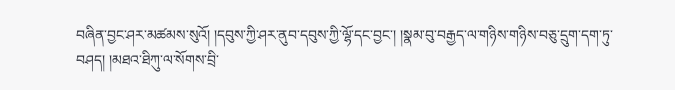བཞིན་བྱང་ཤར་མཚམས་སུའོ། །དབུས་ཀྱི་ཤར་ནུབ་དབུས་ཀྱི་ལྷོ་དང་བྱང་། །སྣམ་བུ་བརྒྱད་ལ་གཉིས་གཉིས་བཅུ་དྲུག་དག་ཏུ་བཤད། །མཐའ་ཐིཀུ་ལ་སོགས་བྲི་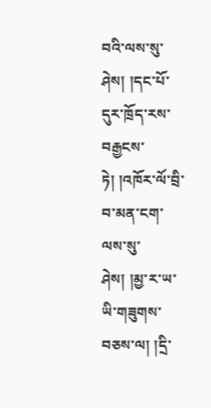བའི་ལས་སུ་ཤེས། །དང་པོ་དུར་ཁྲོད་རས་བརྒྱངས་ཏེ། །འཁོར་ལོ་བྲི་བ་མན་ངག་ལས་སུ་ཤེས། །མྱ་ར་ཡ་ཡི་གཟུགས་བཅས་ལ། །དྲི་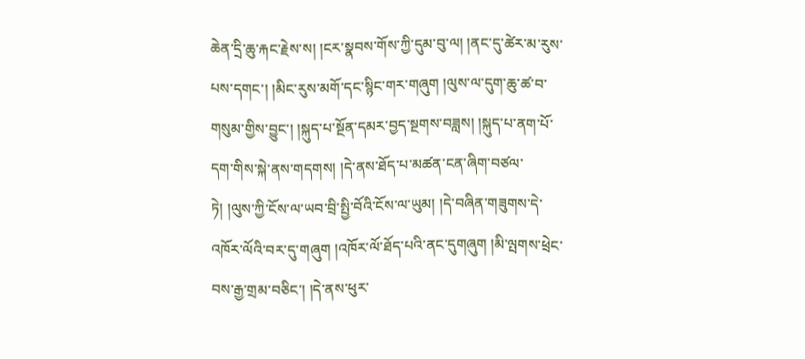ཆེན་དྲི་ཆུ་རྐང་རྗེས་ས། །ངར་སྣབས་གོས་ཀྱི་དུམ་བུ་ལ། །ནང་དུ་ཚེར་མ་རུས་པས་དགང་། །མིང་རུས་མགོ་དང་སྙིང་གར་གཞུག །ལུས་ལ་དུག་ཆུ་ཚ་བ་གསུམ་གྱིས་བྱུང་། །སྐུད་པ་སྔོན་དམར་བྱད་སྔགས་བཟླས། །སྐུད་པ་ནག་པོ་དག་གིས་སྐེ་ནས་གདགས། །དེ་ནས་ཐོད་པ་མཚན་ངན་ཞིག་བཙལ་ཏེ། །ལུས་ཀྱི་ངོས་ལ་ཡབ་བྲི་སྤྱི་བོའི་ངོས་ལ་ཡུམ། །དེ་བཞིན་གཟུགས་དེ་འཁོར་ལོའི་བར་དུ་གཞུག །འཁོར་ལོ་ཐོད་པའི་ནང་དུགཞུག །མི་ལྤགས་ཕྲེང་བས་རྒྱ་གྲམ་བཅིང་། །དེ་ནས་ཕུར་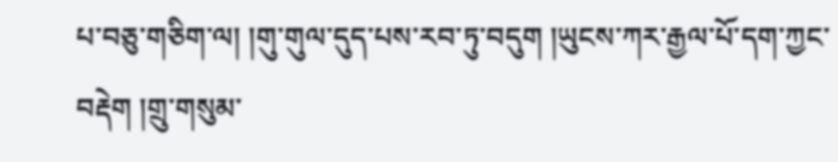པ་བཅུ་གཅིག་ལ། །གུ་གུལ་དུད་པས་རབ་ཏུ་བདུག །ཡུངས་ཀར་རྒྱལ་པོ་དག་ཀྱང་བརྡེག །གྲུ་གསུམ་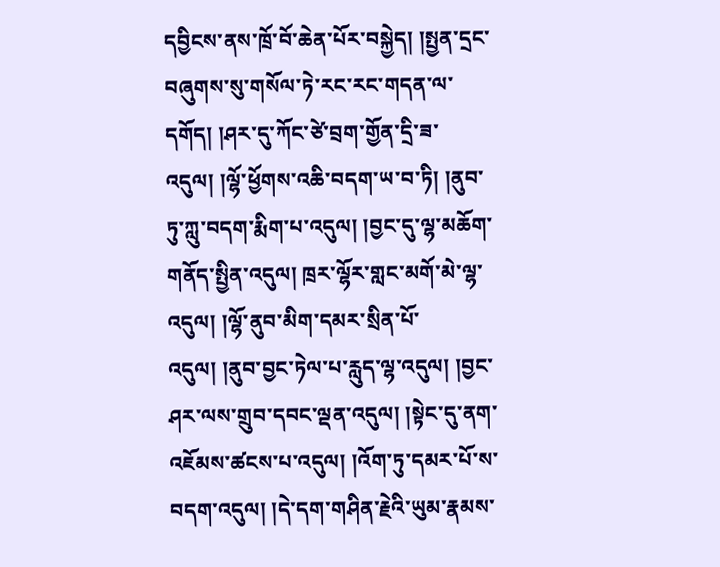དབྱིངས་ནས་ཁྲོ་བོ་ཆེན་པོར་བསྐྱེད། །སྤྱན་དྲང་བཞུགས་སུ་གསོལ་ཏེ་རང་རང་གདན་ལ་དགོད། །ཤར་དུ་ཀོང་ཙེ་བྲག་གྱོན་དྲི་ཟ་འདུལ། །ལྷོ་ཕྱོགས་འཆི་བདག་ཡ་བ་ཏི། །ནུབ་ཏུ་ཀླུ་བདག་རྨིག་པ་འདུལ། །བྱང་དུ་ལྷ་མཆོག་གནོད་སྤྱིན་འདུལ། ཁྲར་ལྷོར་གླང་མགོ་མེ་ལྷ་འདུལ། །ལྷོ་ནུབ་མིག་དམར་སྲིན་པོ་འདུལ། །ནུབ་བྱང་ཏེལ་པ་རླུད་ལྷ་འདུལ། །བྱང་ཤར་ལས་གྲུབ་དབང་ལྡན་འདུལ། །སྟེང་དུ་ནག་འཇོམས་ཚངས་པ་འདུལ། །འོག་ཏུ་དམར་པོ་ས་བདག་འདུལ། །དེ་དག་གཤིན་རྗེའི་ཡུམ་རྣམས་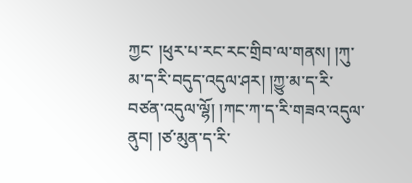ཀྱང་ །ཕུར་པ་རང་རང་གྲིབ་ལ་གནས། །ཀུ་མ་ད་རི་བདུད་འདུལ་ཤར། །ཀྱུ་མ་ད་རི་བཙན་འདུལ་ལྷོ། །ཀང་ཀ་ད་རི་གཟའ་འདུལ་ནུབ། །ཙ་མུན་ད་རི་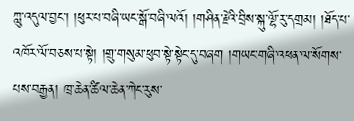ཀླུ་འདུལ་བྱང་། །ཕུར་པ་བཞི་ཡང་སྒོ་བཞི་ལའོ། །གཤིན་རྗེའི་བྲིས་སྐུ་ལྷོ་རུ་དགྲམ། །ཐོད་པ་འཁོར་ལོ་བཅས་པ་སྟེ། །གྲུ་གསུམ་ཕུབ་སྟེ་སྟེང་དུ་བཞག །གཡང་གཞི་འཕན་ལ་སོགས་པས་བརྒྱན། ཁྲ་ཆེན་ཚིལ་ཆེན་ཀེང་རུས་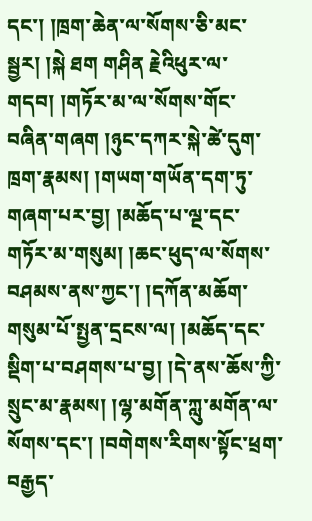དང་། །ཁྲག་ཆེན་ལ་སོགས་ཅི་མང་སྦྱར། །སྐེ ཐག གཤིན རྗེའིཕུར་ལ་གདབ། །གཏོར་མ་ལ་སོགས་གོང་བཞིན་གཞག །ཉུང་དཀར་སྐེ་ཚེ་དུག་ཁྲག་རྣམས། །གཡག་གཡོན་དག་ཏུ་གཞག་པར་བྱ། །མཆོད་པ་ལྔ་དང་གཏོར་མ་གསུམ། །ཆང་ཕུད་ལ་སོགས་བཤམས་ནས་ཀྱང་། །དཀོན་མཆོག་གསུམ་པོ་སྤྱན་དྲངས་ལ། །མཆོད་དང་སྡིག་པ་བཤགས་པ་བྱ། །དེ་ནས་ཆོས་ཀྱི་སྲུང་མ་རྣམས། །ལྷ་མགོན་ཀླུ་མགོན་ལ་སོགས་དང་། །བགེགས་རིགས་སྟོང་ཕྲག་བརྒྱད་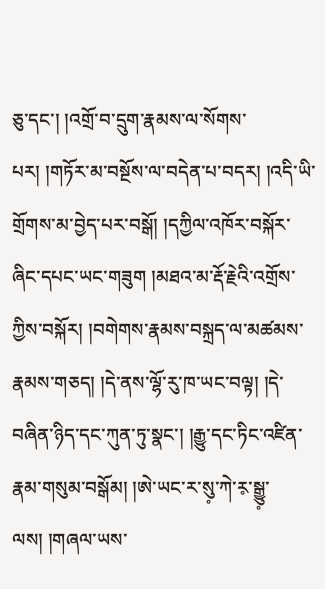ཅུ་དང་། །འགྲོ་བ་དྲུག་རྣམས་ལ་སོགས་པར། །གཏོར་མ་བསྔོས་ལ་བདེན་པ་བདར། །འདི་ཡི་གྲོགས་མ་བྱེད་པར་བསྒོ། །དཀྱིལ་འཁོར་བསྐོར་ཞིང་དཔང་ཡང་གཟུག །མཐའ་མ་རྡོ་རྗེའི་འགྲོས་ཀྱིས་བསྐོར། །བགེགས་རྣམས་བསྐྲད་ལ་མཚམས་རྣམས་གཅད། །དེ་ནས་ལྷོ་རུ་ཁ་ཡང་བལྟ། །དེ་བཞིན་ཉིད་དང་ཀུན་ཏུ་སྣང་། །རྒྱུ་དང་ཏིང་འཛིན་རྣམ་གསུམ་བསྒོམ། །ཨེ་ཡང་ར་སུ༷་ཀེ་ར༷་སྒྱུ༷་ལས། །གཞལ་ཡས་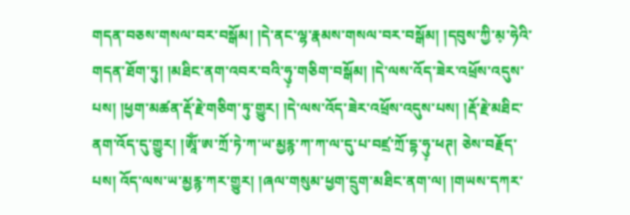གདན་བཅས་གསལ་བར་བསྒོམ། །དེ་ནང་ལྷ་རྣམས་གསལ་བར་བསྒོམ། །དབུས་ཀྱི་མ༷་ཧེའི་གདན་ཐོག་ཏུ། །མཐིང་ནག་འབར་བའི་ཧུ༷་གཅིག་བསྒོམ། །དེ་ལས་འོད་ཟེར་འཕྲོས་འདུས་པས། །ཕྱག་མཚན་རྡོ་རྗེ་གཅིག་ཏུ་གྱུར། །དེ་ལས་འོད་ཟེར་འཕྲོས་འདུས་པས། །རྡོ་རྗེ་མཐིང་ནག་འོད་དུ་གྱུར། །ཨཱོཾ་ཨ་ཀྲོ་ཏེ་ཀ་ཡ་མྱརྙ་ཀ་ཀ་ལ་དུ་པ་བཛྲ་ཀྲོ་དྷ་ཧུ༷་ཕཊ། ཅེས་བརྗོད་པས། འོད་ལས་ཡ་མྱརྙ་ཀར་གྱུར། །ཞལ་གསུམ་ཕྱག་དྲུག་མཐིང་ནག་ལ། །གཡས་དཀར་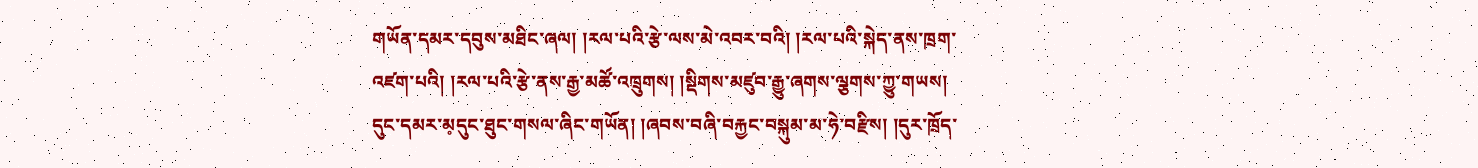གཡོན་དམར་དབུས་མཐིང་ཞལ། །རལ་པའི་རྩེ་ལས་མེ་འབར་བའི། །རལ་པའི་སྐེད་ནས་ཁྲག་འཛག་པའི། །རལ་པའི་རྩེ་ནས་རྒྱ་མཚོ་འཁྲུགས། །སྡིགས་མཛུབ་རྒྱུ་ཞགས་ལྕགས་ཀྱུ་གཡས། དུང་དམར་མ༷དུང་ཐུང་གསལ་ཞིང་གཡོན། །ཞབས་བཞི་བརྐྱང་བསྐུམ་མ་ཧེ་བརྫིས། །དུར་ཁྲོད་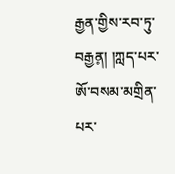རྒྱན་གྱིས་རབ་ཏུ་བརྒྱན༷། །ཀླད་པར་ཨོ་བསམ་མགྲིན་པར་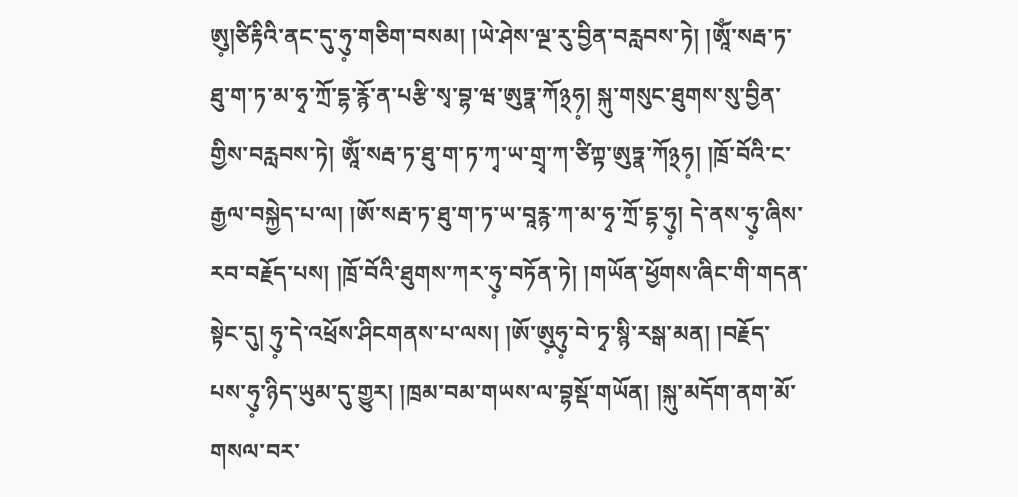ཨུ༷།ཙིརྟིའི་ནང་དུ་ཧུ༷་གཅིག་བསམ། །ཡེ་ཤེས་ལྔ་རུ་བྱིན་བརླབས་ཏེ། །ཨཱོཾ་སརྦ་ཏ་ཐུ་ག་ཏ་མ་ཧྭ་ཀྲོ་དྷ་རྙོ་ན་པརྩི་སྭ་བྷ་ཝ་ཨུཏྣ་ཀོ྅ཧ༷། སྐུ་གསུང་ཐུགས་སུ་བྱིན་གྱིས་བརླབས་ཏེ། ཨཱོཾ་སརྦ་ཏ་ཐུ་ག་ཏ་ཀྭ་ཡ་གྲྭ་ཀ་ཙིཀྟ་ཨུཏྣ་ཀོ྅ཧ༷། །ཁྲོ་བོའི་ང་རྒྱལ་བསྐྱེད་པ་ལ། །ཨོ་སརྦ་ཏ་ཐུ་ག་ཏ་ཡ་བཱརྙ་ཀ་མ་ཧྭ་ཀྲོ་དྷ་ཧུ༷། དེ་ནས་ཧུ༷་ཞིས་རབ་བརྗོད་པས། །ཁྲོ་བོའི་ཐུགས་ཀར་ཧུ༷་བཏོན་ཏེ། །གཡོན་ཕྱོགས་ཞིང་གི་གདན་སྟེང་དུ། ཧུ༷་དེ་འཕྲོས་ཤིངགནས་པ་ལས། །ཨོ་ཨུ༷ཧུ༷་བེ་ཏྭ་སྙི་རསྒ་མན། །བརྗོད་པས་ཧུ༷་ཉིད་ཡུམ་དུ་གྱུར། །ཁྲམ་བམ་གཡས་ལ་བྷསྡོ་གཡོན། །སྐུ་མདོག་ནག་མོ་གསལ་བར་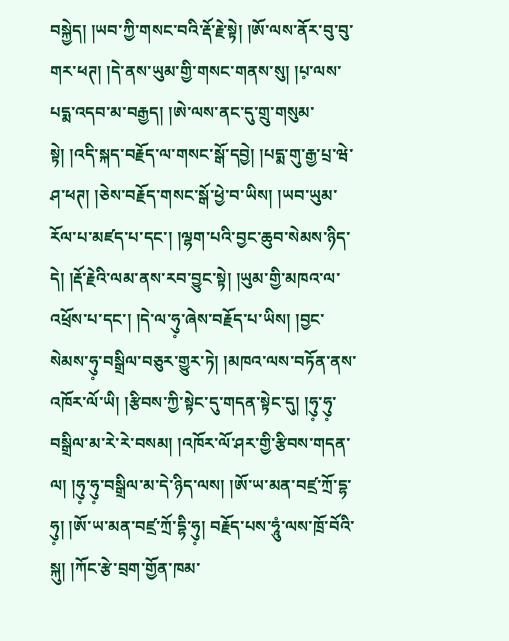བསྐྱེད། །ཡབ་ཀྱི་གསང་བའི་རྡོ་རྗེ་སྟེ། །ཨོ་ལས་ནོར་བུ་བུ་གར་ཕཊ། །དེ་ནས་ཡུམ་གྱི་གསང་གནས་སུ། །པ༷་ལས་པདྨ་འདབ་མ་བརྒྱད། །ཨེ་ལས་ནང་དུ་གྲུ་གསུམ་སྟེ། །འདི་སྐད་བརྗོད་ལ་གསང་སྒོ་དབྱེ། །པདྨ་གུ་རྒྱ་པྲ་ཝེ་ཤ་ཕཊ། །ཅེས་བརྗོད་གསང་སྒོ་ཕྱེ་བ་ཡིས། །ཡབ་ཡུམ་རོལ་པ་མཛད་པ་དང་། །ལྷག་པའི་བྱང་ཆུབ་སེམས་ཉིད་དེ། །རྡོ་རྗེའི་ལམ་ནས་རབ་བྱུང་སྟེ། །ཡུམ་གྱི་མཁའ་ལ་འཕྲོས་པ་དང་། །དེ་ལ་ཧུ༷་ཞེས་བརྗོད་པ་ཡིས། །བྱང་སེམས་ཧུ༷་བསྒྲིལ་བཅུར་གྱུར་ཏེ། །མཁའ་ལས་བཏོན་ནས་འཁོར་ལོ་ཡི། །རྩིབས་ཀྱི་སྟེང་དུ་གདན་སྟེང་དུ། །ཧུ༷་ཧུ༷་བསྒྲིལ་མ་རེ་རེ་བསམ། །འཁོར་ལོ་ཤར་གྱི་རྩིབས་གདན་ལ། །ཧུ༷་ཧུ༷་བསྒྲིལ་མ་དེ་ཉིད་ལས། །ཨོ་ཡ་མན་བཛྲ་ཀྲོ་དྷ་ཧུ༷། །ཨོ་ཡ་མན་བཛྲ་ཀྲོ་དྷི་ཧུ༷། བརྗོད་པས་ཧཱུཾ་ལས་ཁྲོ་བོའི་སྐུ། །ཀོང་རྩེ་བྲག་གྱོན་ཁམ་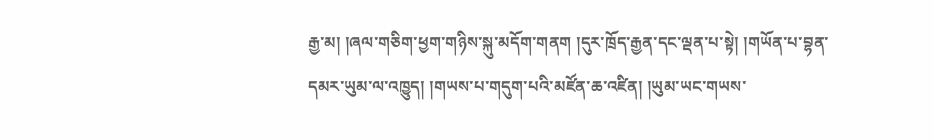རྒྱ་མ། །ཞལ་གཅིག་ཕྱག་གཉིས་སྐུ་མདོག་གནག །དུར་ཁྲོད་རྒྱན་དང་ལྡན་པ་སྟེ། །གཡོན་པ་བྷན་དམར་ཡུམ་ལ་འཁྱུད། །གཡས་པ་གདུག་པའི་མཛོན་ཆ་འཛིན། །ཡུམ་ཡང་གཡས་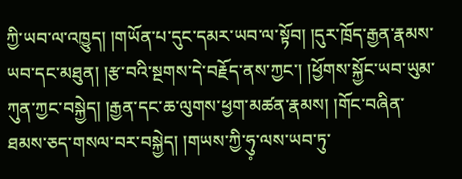ཀྱི་ཡབ་ལ་འཁྱུད། །གཡོན་པ་དུང་དམར་ཡབ་ལ་སྟོབ། །དུར་ཁྲོད་རྒྱན་རྣམས་ཡབ་དང་མཐུན། །རྩ་བའི་སྔགས་དེ་བརྗོད་ནས་ཀྱང་། །ཕྱོགས་སྐྱོང་ཡབ་ཡུམ་ཀུན་ཀྱང་བསྐྱེད། །རྒྱན་དང་ཆ་ལུགས་ཕྱག་མཚན་རྣམས། །གོང་བཞིན་ཐམས་ཅད་གསལ་བར་བསྐྱེད། །གཡས་ཀྱི་ཧུ༷་ལས་ཡབ་ཏུ་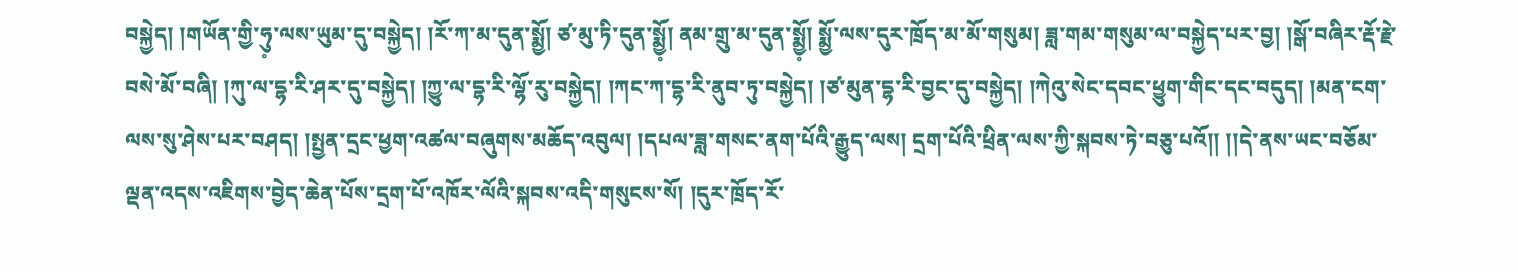བསྐྱེད། །གཡོན་གྱི་ཧུ༷་ལས་ཡུམ་དུ་བསྐྱེད། །རོ་ཀ་མ་དུན་སྨྱོ། ཙ་མུ་ཏི་དུན་སྨྱོ༷། ནམ་གྲུ་མ་དུན་སྨྱོ༷། སྨྱོ་ལས་དུར་ཁྲོད་མ་མོ་གསུམ། ཟླ་གམ་གསུམ་ལ་བསྐྱེད་པར་བྱ། །སྒོ་བཞིར་རྡོ་རྗེ་བསེ་མོ་བཞི། །ཀུ་ལ་དྷ་རི་ཤར་དུ་བསྐྱེད། །ཀྱུ་ལ་དྷ་རི་ལྷོ་རུ་བསྐྱེད། །ཀང་ཀ་དྷ་རི་ནུབ་ཏུ་བསྐྱེད། །ཙ་མུན་དྷ་རི་བྱང་དུ་བསྐྱེད། །ཀེའུ་སེང་དབང་ཕྱུག་གིང་དང་བདུད། །མན་ངག་ལས་སུ་ཤེས་པར་བཤད། །སྤྱན་དྲང་ཕྱག་འཚལ་བཞུགས་མཆོད་འབུལ། །དཔལ་ཟླ་གསང་ནག་པོའི་རྒྱུད་ལས། དྲག་པོའི་ཕྲིན་ལས་ཀྱི་སྐབས་ཏེ་བཅུ་པའོ།། །།དེ་ནས་ཡང་བཅོམ་ལྡན་འདས་འཇིགས་བྱེད་ཆེན་པོས་དྲག་པོ་འཁོར་ལོའི་སྐབས་འདི་གསུངས་སོ། །དུར་ཁྲོད་རོ་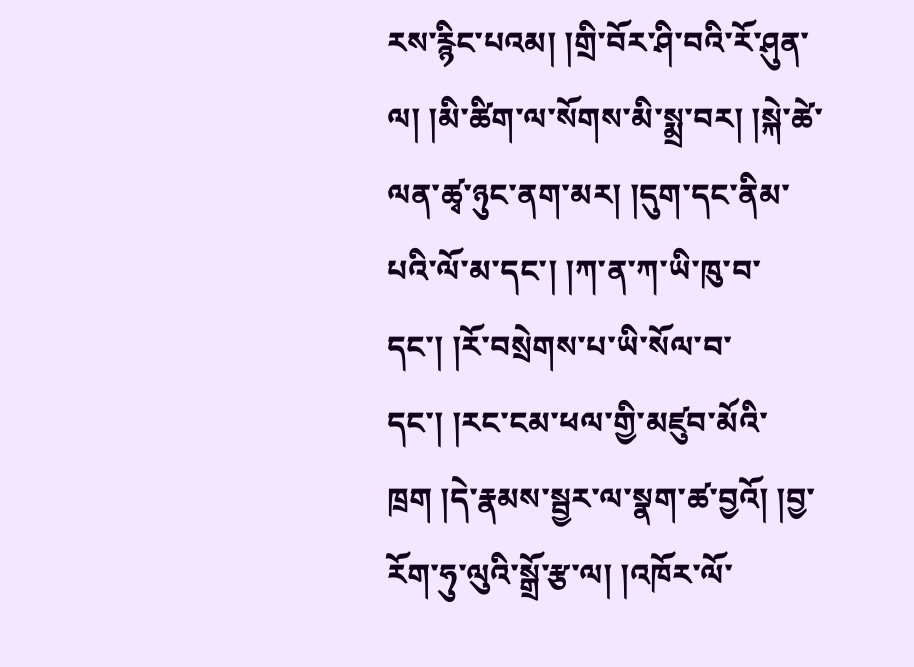རས་རྙིང་པའམ། །གྲི་བོར་ཤི་བའི་རོ་ཤུན་ལ། །མི་ཚིག་ལ་སོགས་མི་སྨྲ་བར། །སྐེ་ཚེ་ལན་ཚྭ་ཉུང་ནག་མར། །དུག་དང་ནིམ་པའི་ལོ་མ་དང་། །ཀ་ན་ཀ་ཡི་ཁུ་བ་དང་། །རོ་བསྲེགས་པ་ཡི་སོལ་བ་དང་། །རང་ངམ་ཕལ་གྱི་མཛུབ་མོའི་ཁྲག །དེ་རྣམས་སྦྱར་ལ་སྣག་ཚ་བྱའོ། །བྱ་རོག་ཧུ་ལུའི་སྒྲོ་རྩ་ལ། །འཁོར་ལོ་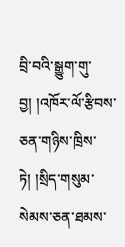བྲི་བའི་སྒྱུག་གུ་བྱ། །འཁོར་ལོ་རྩིབས་ཅན་གཉིས་ཁྲིས་ཏེ། །སྲིད་གསུམ་སེམས་ཅན་ཐམས་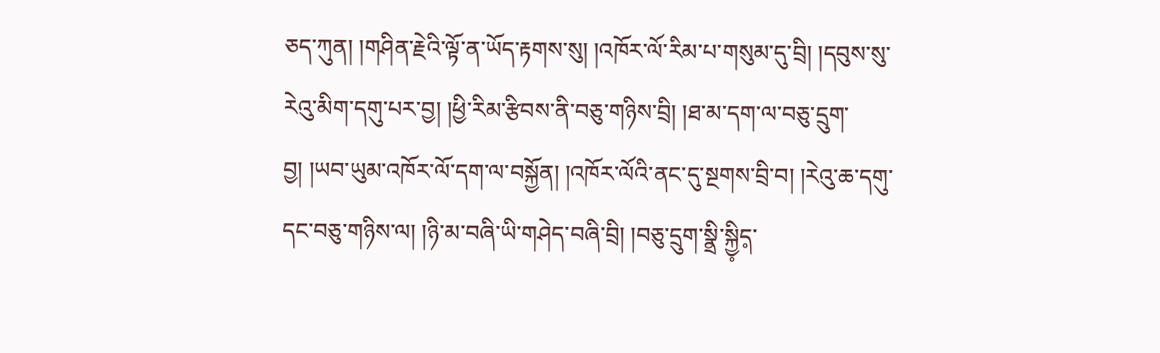ཅད་ཀུན། །གཤིན་རྗེའི་ལྟོ་ན་ཡོད་རྟགས་སུ། །འཁོར་ལོ་རིམ་པ་གསུམ་དུ་བྲི། །དབུས་སུ་རེའུ་མིག་དགུ་པར་བྱ། །ཕྱི་རིམ་རྩིབས་ནི་བཅུ་གཉིས་བྲི། །ཐ་མ་དག་ལ་བཅུ་དྲུག་བྱ། །ཡབ་ཡུམ་འཁོར་ལོ་དག་ལ་བསྐྱོན། །འཁོར་ལོའི་ནང་དུ་སྔགས་བྲི་བ། །རེའུ་ཆ་དགུ་དང་བཅུ་གཉིས་ལ། །ཉི་མ་བཞི་ཡི་གཤེད་བཞི་བྲི། །བཅུ་དྲུག་སྣྲི་སྐྱི༷ད༷་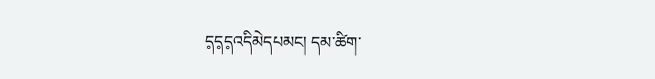ད༷ད༷ད༷འདིམེདཔམང། དམ་ཚིག་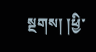སྔགས། །ཕྱི་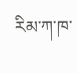རིམ་ཀ་ཁ་